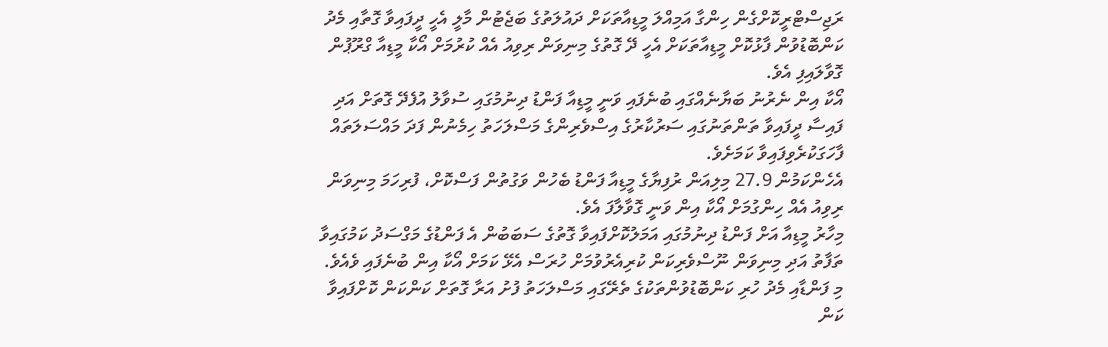ރަޖިސްޓްރީކޮށްގެން ހިންގާ އަމިއްލަ މީޑިއާތަކަށް ދައުލަތުގެ ބަޖެޓުން މާލީ އެހީ ދީފައިވާ ގޮތާއި މެދު ކަންބޮޑުވުން ފާޅުކޮށް މީޑިއާތަކަށް އެހީ ދޭ ގޮތުގެ މިނިވަން ރިވިއު އެއް ކުރުމަށް އޯކާ މީޑިއާ ގްރޫޕުން ގޮވާލައިފި އެވެ.
އޯކާ އިން ނެރުނު ބަޔާނެއްގައި ބުނެފައި ވަނީ މީޑިއާ ފަންޑު ދިނުމުގައި ސުވާލު އުފެދޭ ގޮތަށް އަދި ފައިސާ ދީފައިވާ ތަންތަނުގައި ސަރުކާރުގެ އިސްވެރިންގެ މަސްލަހަތު ހިމެނުން ފަދަ މައްސަލަތައް ފާހަގަކުރެވިފައިވާ ކަމަށެވެ.
އެހެންކަމުން 27.9 މިލިއަން ރުފިޔާގެ މީޑިއާ ފަންޑު ބެހުން ވަގުތުން ފަސްކޮށް، ފުރިހަމަ މިނިވަން ރިވިއު އެއް ހިންގުމަށް އޯކާ އިން ވަނީ ގޮވާލާފަ އެވެ.
މިހާރު މީޑިއާ އަށް ފަންޑު ދިނުމުގައި އަމަލުކޮށްފައިވާ ގޮތުގެ ސަބަބުން އެ ފަންޑުގެ މަގްސަދު ކަމުގައިވާ ތަފާތު އަދި މިނިވަން ނޫސްވެރިކަން ކުރިއެރުވުމަށް ހުރަސް އެޅޭ ކަމަށް އޯކާ އިން ބުނެފައި ވެއެވެ.
މި ފަންޑާއި މެދު ހުރި ކަންބޮޑުވުންތަކުގެ ތެރޭގައި މަސްލަހަތު ފުށު އަރާ ގޮތަށް ކަންކަން ކޮށްފައިވާ ކަން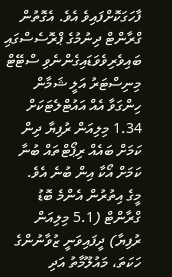ފާހަގަކޮށްފައިވެ އެވެ. އެގޮތުން ގްރާންޓް ދިނުމުގެ ޕްރޮސެސްގައި ބައިވެރިވެވަޑައިގެންނެވި ސްޓޭޓް މިނިސްޓަރު އަލީ ޝަމާން ހިންގަވާ އެއް އައުޓްލެޓަކަށް 1.34 މިލިއަން ރުފިޔާ ދިން ކަމަށް ބައެއް ރިޕޯޓްތައް ބުނާ ކަމަށް އޯކާ އިން ބުނެ އެވެ.
މީގެ އިތުރުން އެންމެ ބޮޑު ގްރާންޓް (5.1 މިލިއަން ރުފިޔާ) ދީފައިވަނީ ޒުވާނުންގެ ހަކަތަ، މައުލޫމާތު އަދި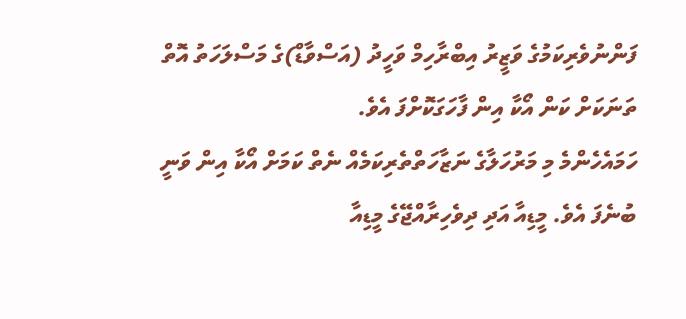ފަންނުވެރިކަމުގެ ވަޒީރު އިބްރާހިމް ވަހީދު (އަސްވާޑް)ގެ މަސްލަހަތު އޮތް ތަނަކަށް ކަން އޯކާ އިން ފާހަގަކޮށްފަ އެވެ.
ހަމައެހެންމެ މި މަރުހަލާގެ ނަޒާހަތްތެރިކަމެއް ނެތް ކަމަށް އޯކާ އިން ވަނީ ބުނެފަ އެވެ. މީޑިއާ އަދި ދިވެހިރާއްޖޭގެ މީޑިއާ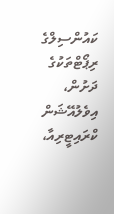ކައުންސިލްގެ ރިޕޯޓްތަކުގެ ދަށުން، އިވެލުއޭޝަން ކްރައިޓީރިއާ،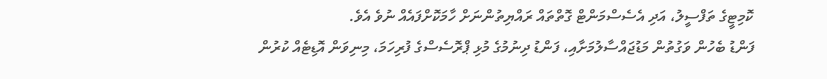ކޮމިޓީގެ ތަފްސީލު، އަދި އެސެސްމަންޓް ގޮތްތައް ރައްޔިތުންނަށް ހާމަކޮށްފައެއް ނުވެ އެވެ.
ފަންޑު ބެހުން ވަގުތުން މަޑުޖައްސާލުމަށާއި، ފަންޑު ދިނުމުގެ މުޅި ޕްރޮސެސްގެ ފުރިހަމަ، މިނިވަން އޮޑިޓެއް ކުރުން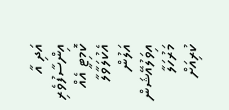އަދި އާ އިންސާފުވެރި ކޮމިޓީ އެއް އެކުލަވާލާ އަލުން އިވަލުއޭޝަން މަރުހަލާ ކުރިއަށް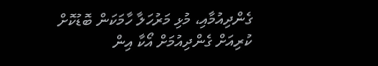ގެންދިއުމާއި، މުޅި މަރުހަލާ ހާމަކަން ބޮޑުކޮށް ކުރިއަށް ގެންދިއުމަށް އޯކާ އިން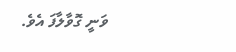ވަނީ ގޮވާލާފަ އެވެ.